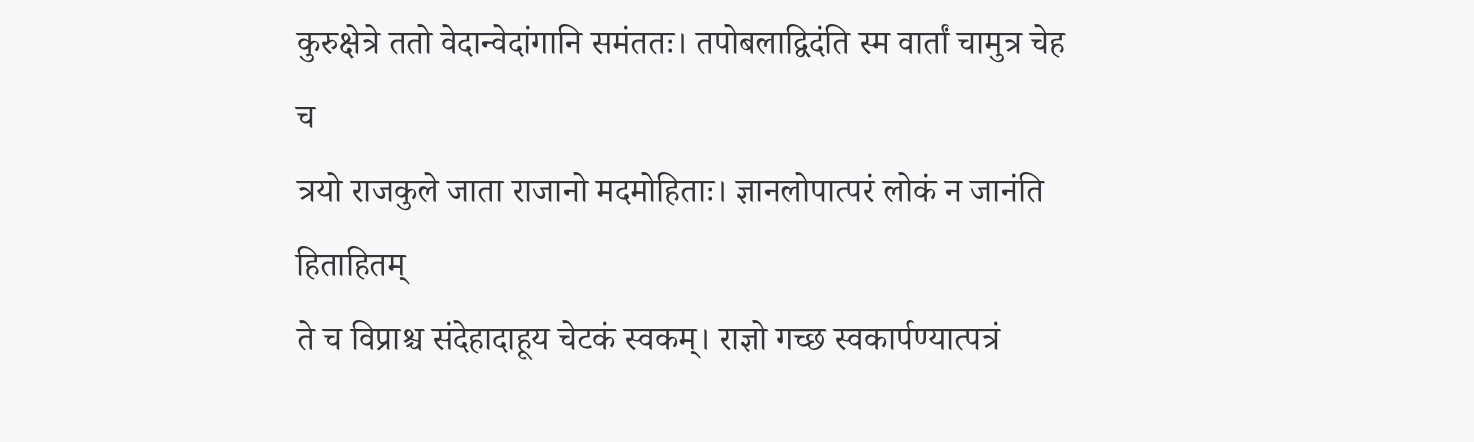कुरुक्षेत्रे ततो वेदान्वेदांगानि समंततः। तपोबलाद्विदंति स्म वार्तां चामुत्र चेह च
त्रयो राजकुले जाता राजानो मदमोहिताः। ज्ञानलोपात्परं लोकं न जानंति हिताहितम्
ते च विप्राश्च संदेहादाहूय चेटकं स्वकम्। राज्ञो गच्छ स्वकार्पण्यात्पत्रं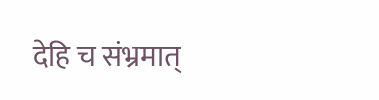देहि च संभ्रमात्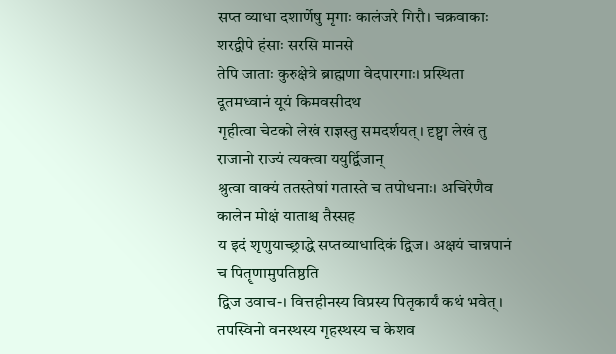सप्त व्याधा दशार्णेषु मृगाः कालंजरे गिरौ। चक्रवाकाः शरद्वीपे हंसाः सरसि मानसे
तेपि जाताः कुरुक्षेत्रे ब्राह्मणा वेदपारगाः। प्रस्थिता दूतमध्वानं यूयं किमवसीदथ
गृहीत्वा चेटको लेखं राज्ञस्तु समदर्शयत्। दृष्ट्वा लेखं तु राजानो राज्यं त्यक्त्वा ययुर्द्विजान्
श्रुत्वा वाक्यं ततस्तेषां गतास्ते च तपोधनाः। अचिरेणैव कालेन मोक्षं याताश्च तैस्सह
य इदं शृणुयाच्छ्राद्धे सप्तव्याधादिकं द्विज। अक्षयं चान्नपानं च पितॄणामुपतिष्ठति
द्विज उवाच-। वित्तहीनस्य विप्रस्य पितृकार्यं कथं भवेत्। तपस्विनो वनस्थस्य गृहस्थस्य च केशव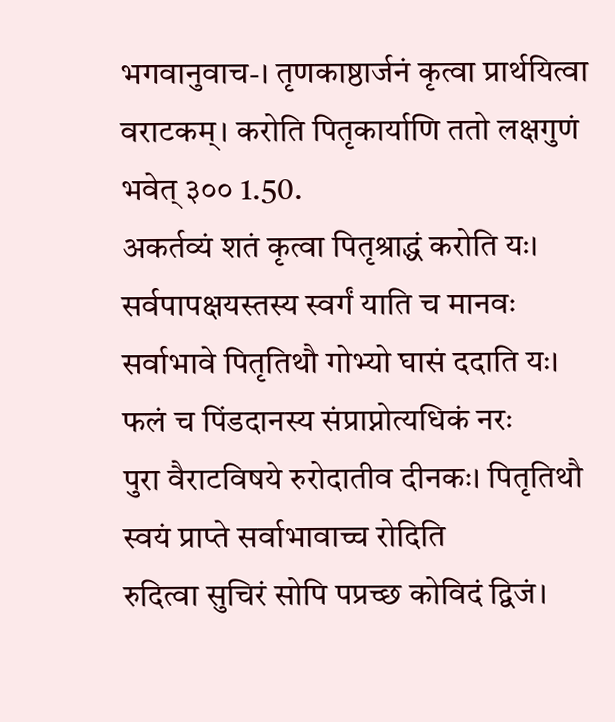भगवानुवाच-। तृणकाष्ठार्जनं कृत्वा प्रार्थयित्वा वराटकम्। करोति पितृकार्याणि ततो लक्षगुणं भवेत् ३०० 1.50.
अकर्तव्यं शतं कृत्वा पितृश्राद्धं करोति यः। सर्वपापक्षयस्तस्य स्वर्गं याति च मानवः
सर्वाभावे पितृतिथौ गोभ्यो घासं ददाति यः। फलं च पिंडदानस्य संप्राप्नोत्यधिकं नरः
पुरा वैराटविषये रुरोदातीव दीनकः। पितृतिथौ स्वयं प्राप्ते सर्वाभावाच्च रोदिति
रुदित्वा सुचिरं सोपि पप्रच्छ कोविदं द्विजं।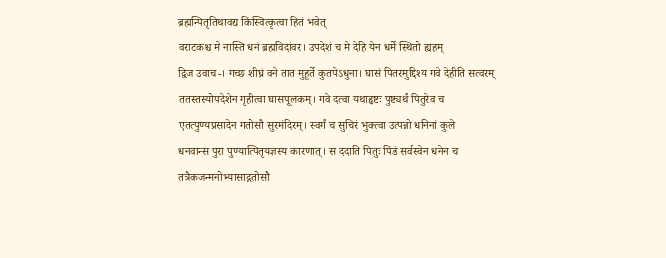ब्रह्मन्पितृतिथावद्य किंस्वित्कृत्वा हितं भवेत्
वराटकश्च मे नास्ति धनं ब्रह्मविदांवर। उपदेशं च मे देहि येन धर्मे स्थितो ह्यहम्
द्विज उवाच-। गच्छ शीघ्रं वने तात मुहूर्ते कुतपेऽधुना। घासं पितरमुद्दिश्य गवे देहीति सत्वरम्
ततस्तस्योपदेशेन गृहीत्वा घासपूलकम्। गवे दत्वा यथाहृष्टः पुष्ट्यर्थं पितुरेव च
एतत्पुण्यप्रसादेन गतोसौ सुरमंदिरम्। स्वर्गं च सुचिरं भुक्त्वा उत्पन्नो धनिनां कुले
धनवान्स पुरा पुण्यात्पितृयज्ञस्य कारणात्। स ददाति पितुः पिंडं सर्वस्वेन धनेन च
तत्रैकजन्मनोभ्यासाद्गतोसौ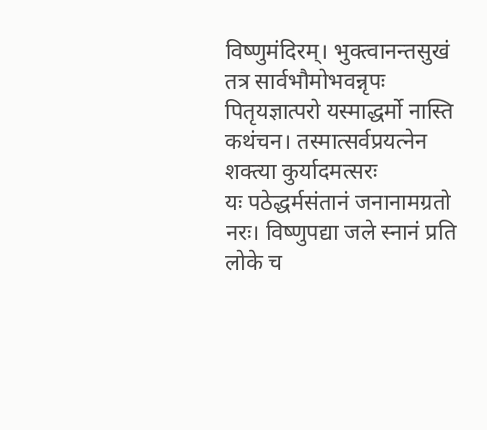विष्णुमंदिरम्। भुक्त्वानन्तसुखं तत्र सार्वभौमोभवन्नृपः
पितृयज्ञात्परो यस्माद्धर्मो नास्ति कथंचन। तस्मात्सर्वप्रयत्नेन शक्त्या कुर्यादमत्सरः
यः पठेद्धर्मसंतानं जनानामग्रतो नरः। विष्णुपद्या जले स्नानं प्रति लोके च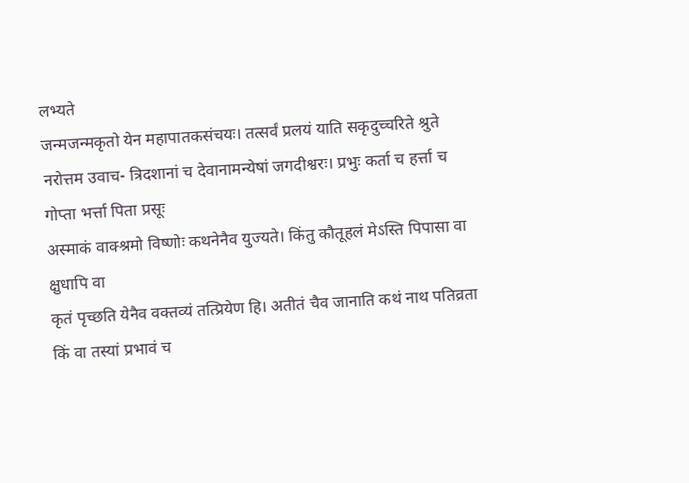लभ्यते
जन्मजन्मकृतो येन महापातकसंचयः। तत्सर्वं प्रलयं याति सकृदुच्चरिते श्रुते
नरोत्तम उवाच- त्रिदशानां च देवानामन्येषां जगदीश्वरः। प्रभुः कर्ता च हर्त्ता च गोप्ता भर्त्ता पिता प्रसूः
अस्माकं वाक्श्रमो विष्णोः कथनेनैव युज्यते। किंतु कौतूहलं मेऽस्ति पिपासा वा क्षुधापि वा
कृतं पृच्छति येनैव वक्तव्यं तत्प्रियेण हि। अतीतं चैव जानाति कथं नाथ पतिव्रता
किं वा तस्यां प्रभावं च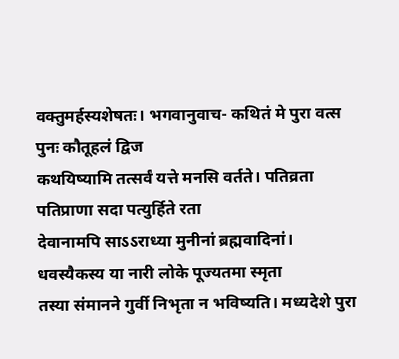वक्तुमर्हस्यशेषतः। भगवानुवाच- कथितं मे पुरा वत्स पुनः कौतूहलं द्विज
कथयिष्यामि तत्सर्वं यत्ते मनसि वर्तते। पतिव्रता पतिप्राणा सदा पत्युर्हिते रता
देवानामपि साऽऽराध्या मुनीनां ब्रह्मवादिनां। धवस्यैकस्य या नारी लोके पूज्यतमा स्मृता
तस्या संमानने गुर्वी निभृता न भविष्यति। मध्यदेशे पुरा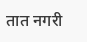तात नगरी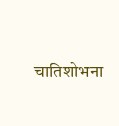चातिशोभना